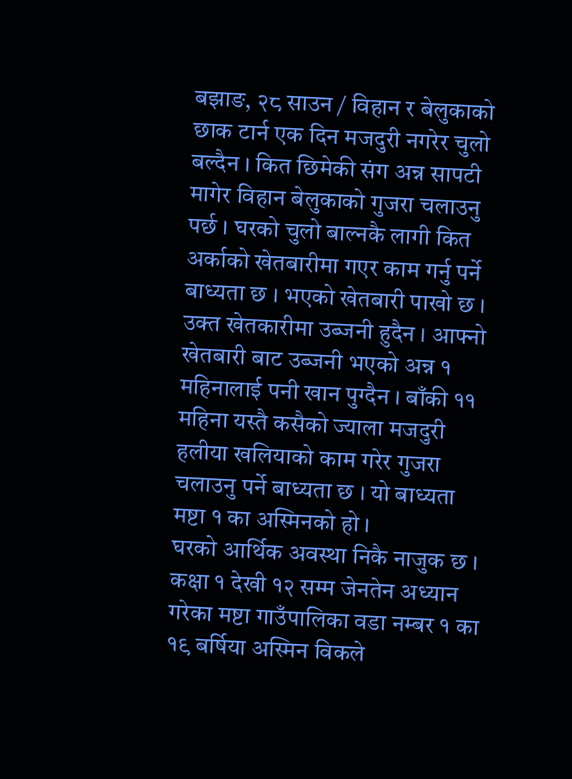बझाङ, २८ साउन / विहान र बेलुकाको छाक टार्न एक दिन मजदुरी नगरेर चुलो बल्दैन । कित छिमेकी संग अन्न सापटी मागेर विहान बेलुकाको गुजरा चलाउनु पर्छ । घरको चुलो बाल्नकै लागी कित अर्काको खेतबारीमा गएर काम गर्नु पर्ने बाध्यता छ । भएको खेतबारी पाखो छ । उक्त खेतकारीमा उब्जनी हुदैन । आफ्नो खेतबारी बाट उब्जनी भएको अन्न १ महिनालाई पनी खान पुग्दैन । बाँकी ११ महिना यस्तै कसैको ज्याला मजदुरी हलीया खलियाको काम गरेर गुजरा चलाउनु पर्ने बाध्यता छ । यो बाध्यता मष्टा १ का अस्मिनको हो ।
घरको आर्थिक अवस्था निकै नाजुक छ । कक्षा १ देखी १२ सम्म जेनतेन अध्यान गरेका मष्टा गाउँपालिका वडा नम्बर १ का १९ बर्षिया अस्मिन विकले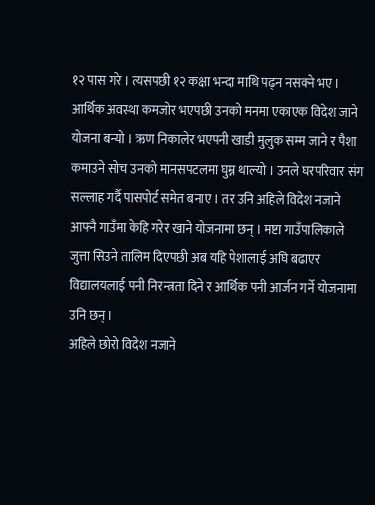१२ पास गरे । त्यसपछी १२ कक्षा भन्दा माथि पढ्न नसक्ने भए । आर्थिक अवस्था कमजोर भएपछी उनको मनमा एकाएक विदेश जाने योजना बन्यो । ऋण निकालेर भएपनी खाडी मुलुक सम्म जाने र पैशा कमाउने सोच उनको मानसपटलमा घुम्न थाल्यो । उनले घरपरिवार संग सल्लाह गर्दै पासपोर्ट समेत बनाए । तर उनि अहिले विदेश नजाने आफ्नै गाउँमा केहि गरेर खाने योजनामा छन् । मष्टा गाउँपालिकाले जुत्ता सिउने तालिम दिएपछी अब यहि पेशालाई अघि बढाएर विद्यालयलाई पनी निरन्त्रता दिने र आर्थिक पनी आर्जन गर्ने योजनामा उनि छन् ।
अहिले छोरो विदेश नजाने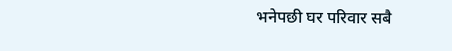भनेपछी घर परिवार सबै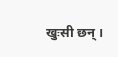खुःसी छन् ।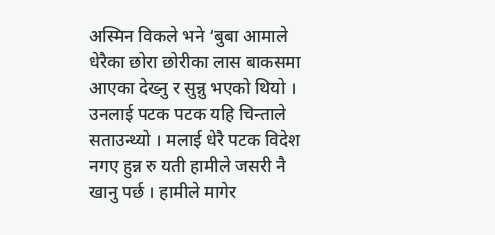अस्मिन विकले भने ‘बुबा आमाले धेरैका छोरा छोरीका लास बाकसमा आएका देख्नु र सुन्नु भएको थियो । उनलाई पटक पटक यहि चिन्ताले सताउन्थ्यो । मलाई धेरै पटक विदेश नगए हुन्न रु यती हामीले जसरी नै खानु पर्छ । हामीले मागेर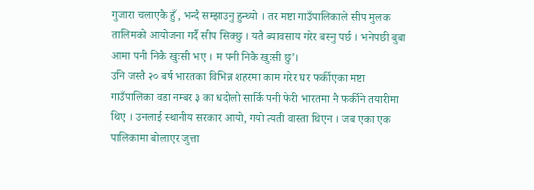गुजारा चलाएकै हुँ , भन्दै सम्झाउनु हुन्थ्यो । तर मष्टा गाउँपालिकाले सीप मुलक तालिमको आयोजना गर्दै सीप सिक्छु । यतै ब्यावसाय गरेर बस्नु पर्छ । भनेपछी बुबा आमा पनी निकै खुःसी भए । म पनी निकै खुःसी छु’।
उनि जस्तै २० बर्ष भारतका विभिन्न शहरमा काम गरेर घर फर्कीएका मष्टा गाउँपालिका वडा नम्बर ३ का धदोलो सार्कि पनी फेरी भारतमा नै फर्कीने तयारीमा थिए । उनलाई स्थानीय सरकार आयो, गयो त्यती वास्ता थिएन । जब एका एक पालिकामा बोलाएर जुत्ता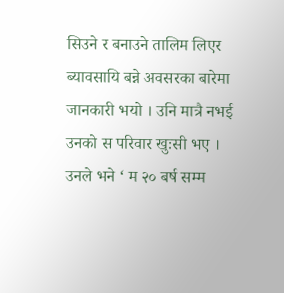सिउने र बनाउने तालिम लिएर ब्यावसायि बन्ने अवसरका बारेमा जानकारी भयो । उनि मात्रै नभई उनको स परिवार खुःसी भए । उनले भने ‘ म २० बर्ष सम्म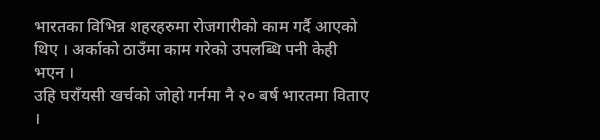भारतका विभिन्न शहरहरुमा रोजगारीको काम गर्दै आएको थिए । अर्काको ठाउँमा काम गरेको उपलब्धि पनी केही भएन ।
उहि घराँयसी खर्चको जोहो गर्नमा नै २० बर्ष भारतमा विताए ।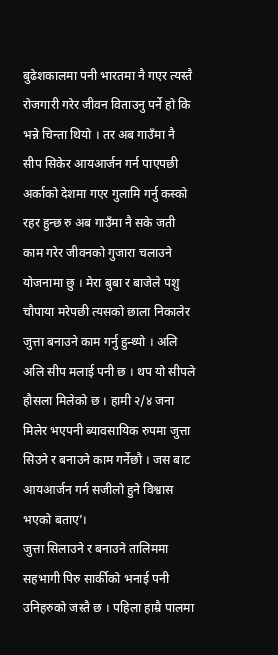बुढेशकालमा पनी भारतमा नै गएर त्यस्तै रोजगारी गरेर जीवन विताउनु पर्ने हो कि भन्ने चिन्ता थियो । तर अब गाउँमा नै सीप सिकेर आयआर्जन गर्न पाएपछी अर्काको देशमा गएर गुलामि गर्नु कस्को रहर हुन्छ रु अब गाउँमा नै सके जती काम गरेर जीवनको गुजारा चलाउने योजनामा छु । मेरा बुबा र बाजेले पशु चौपाया मरेपछी त्यसको छाला निकालेर जुत्ता बनाउने काम गर्नु हुन्थ्यो । अलि अलि सीप मलाई पनी छ । थप यो सीपले हौसला मिलेको छ । हामी २/४ जना मिलेर भएपनी ब्यावसायिक रुपमा जुत्ता सिउने र बनाउने काम गर्नेछौ । जस बाट आयआर्जन गर्न सजीलो हुने विश्वास भएको बताए’।
जुत्ता सिलाउने र बनाउने तालिममा सहभागी पिरु सार्कीको भनाई पनी उनिहरुको जस्तै छ । पहिला हाम्रै पालमा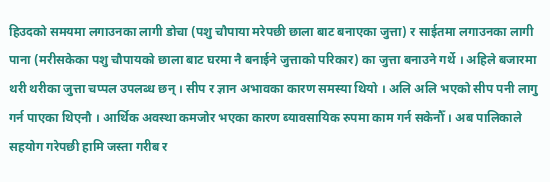हिउदको समयमा लगाउनका लागी डोचा (पशु चौपाया मरेपछी छाला बाट बनाएका जुत्ता) र साईतमा लगाउनका लागी पाना (मरीसकेका पशु चौपायको छाला बाट घरमा नै बनाईने जुत्ताको परिकार) का जुत्ता बनाउने गर्थे । अहिले बजारमा थरी थरीका जुत्ता चप्पल उपलब्ध छन् । सीप र ज्ञान अभावका कारण समस्या थियो । अलि अलि भएको सीप पनी लागु गर्न पाएका थिएनौ । आर्थिक अवस्था कमजोर भएका कारण ब्यावसायिक रुपमा काम गर्न सकेनौँ । अब पालिकाले सहयोग गरेपछी हामि जस्ता गरीब र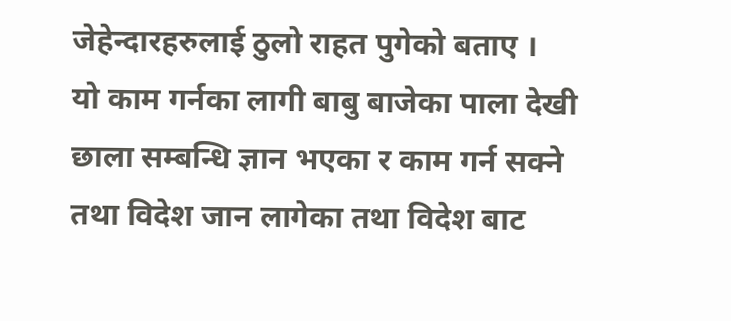जेहेन्दारहरुलाई ठुलो राहत पुगेको बताए ।
यो काम गर्नका लागी बाबु बाजेका पाला देखी छाला सम्बन्धि ज्ञान भएका र काम गर्न सक्ने तथा विदेश जान लागेका तथा विदेश बाट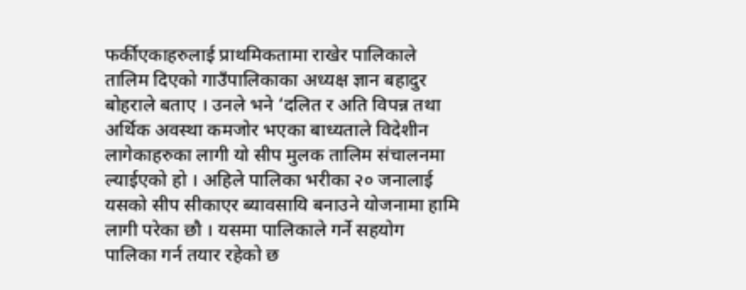फर्कीएकाहरुलाई प्राथमिकतामा राखेर पालिकाले तालिम दिएको गाउँपालिकाका अध्यक्ष ज्ञान बहादुर बोहराले बताए । उनले भने ‘दलित र अति विपन्न तथा अर्थिक अवस्था कमजोर भएका बाध्यताले विदेशीन लागेकाहरुका लागी यो सीप मुलक तालिम संचालनमा ल्याईएको हो । अहिले पालिका भरीका २० जनालाई यसको सीप सीकाएर ब्यावसायि बनाउने योजनामा हामि लागी परेका छौ । यसमा पालिकाले गर्ने सहयोग पालिका गर्न तयार रहेको छ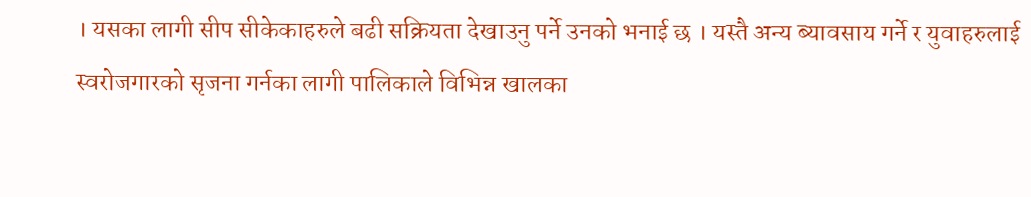। यसका लागी सीप सीकेकाहरुले बढी सक्रियता देखाउनु पर्ने उनको भनाई छ । यस्तै अन्य ब्यावसाय गर्ने र युवाहरुलाई स्वरोजगारको सृजना गर्नका लागी पालिकाले विभिन्न खालका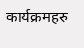कार्यक्रमहरु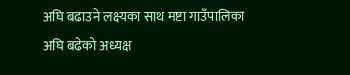अघि बढाउने लक्ष्यका साथ मष्टा गाउँपालिका अघि बढेको अध्यक्ष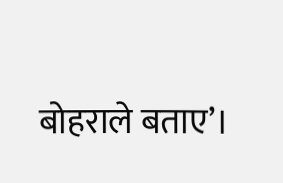बोहराले बताए’।